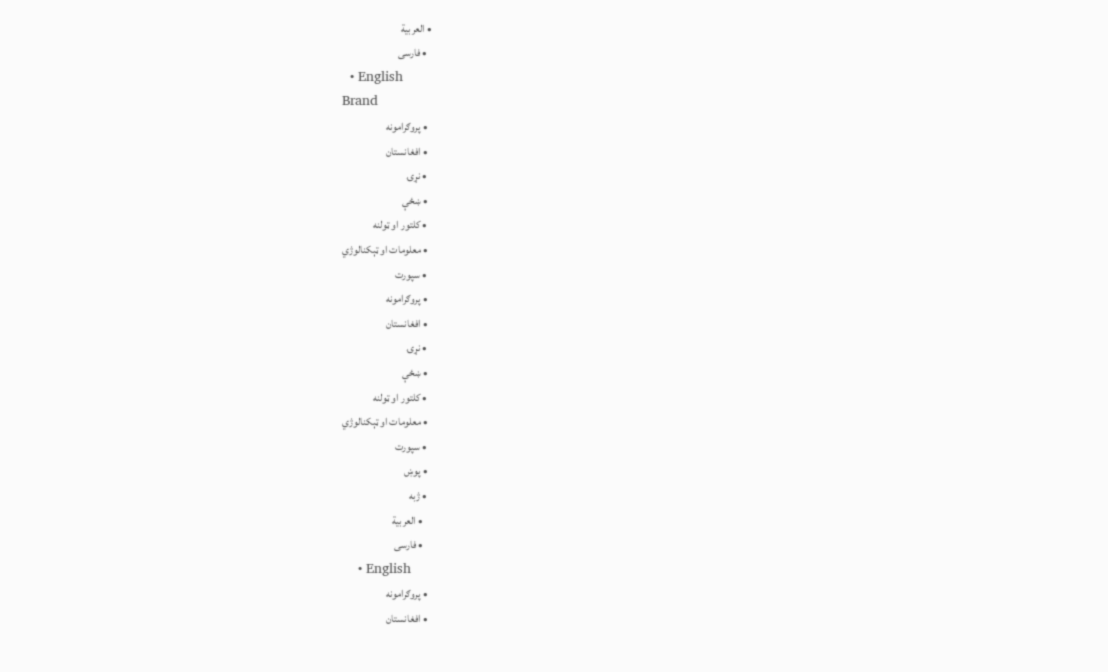• العربية
  • فارسی
  • English
Brand
  • پروګرامونه
  • افغانستان
  • نړۍ
  • ښځې
  • کلتور او ټولنه
  • معلومات او ټېکنالوژي
  • سپورت
  • پروګرامونه
  • افغانستان
  • نړۍ
  • ښځې
  • کلتور او ټولنه
  • معلومات او ټېکنالوژي
  • سپورت
  • پوښ
  • ژبه
    • العربية
    • فارسی
    • English
  • پروګرامونه
  • افغانستان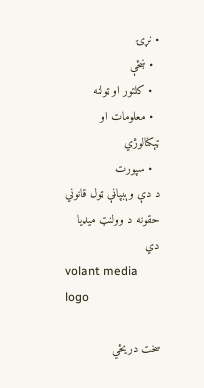• نړۍ
  • ښځې
  • کلتور او ټولنه
  • معلومات او ټېکنالوژي
  • سپورت
د دې وېبپاڼې ټول قانوني حقونه د وولنټ میډیا دي
volant media logo

سخت دریځي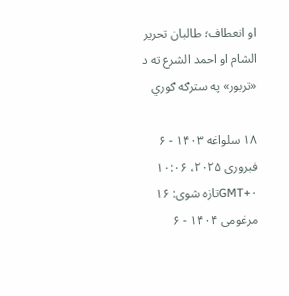او انعطاف؛ طالبان تحریر الشام او احمد الشرع ته د «تربور» په سترګه ګوري

۱۸ سلواغه ۱۴۰۳ - ۶ فبروری ۲۰۲۵، ۱۰:۰۶ GMT+۰تازه شوی: ۱۶ مرغومی ۱۴۰۴ - ۶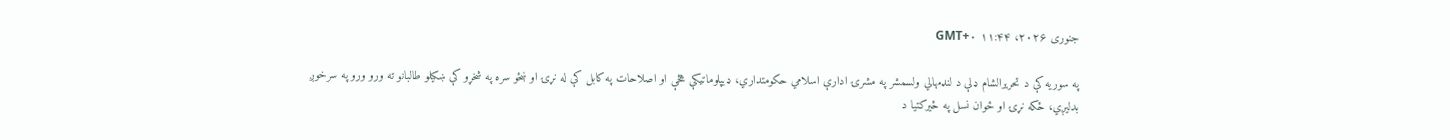جنوری ۲۰۲۶، ۱۱:۴۴ GMT+۰

په سوریه کې د تحریرالشام ډلې د لنډمهالي ولسمشر په مشرۍ ادارې اسلامي حکومتداري، ډیپلوماتیکې هڅې او اصلاحات په کابل کې له نړۍ او ښځو سره په شخړو کې ښکیلو طالبانو ته ورو ورو په سرخوږ بدلیږي، ځکه نړۍ او ځوان نسل په ځیرکتیا د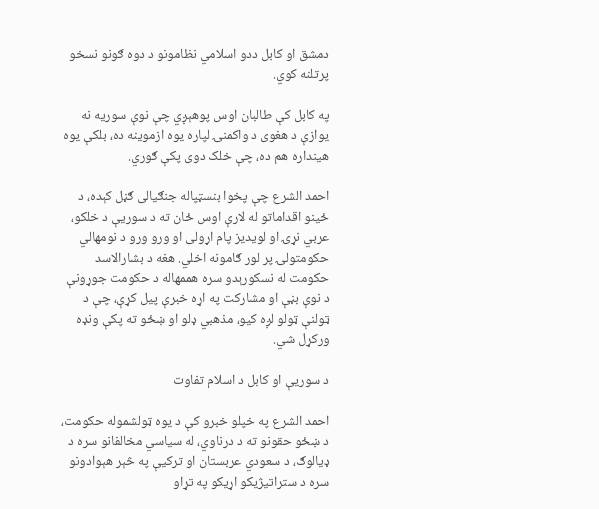دمشق او کابل ددو اسلامي نظامونو د دوه ګونو نسخو پرتلنه کوي.

په کابل کې طالبان اوس پوهېږي چې نوې سوریه نه یوازې د هغوی د واکمنۍ لپاره یوه ازموینه ده، بلکې یوه هینداره هم ده، چې خلک دوی پکې ګوري.

احمد الشرع چې پخوا بنسټپاله جنګیالی ګڼل کېده، د ځینو اقداماتو له لارې اوس ځان ته د سوریې د خلکو، عربي نړۍ او لویدیز پام اړولی او ورو ورو د نومهالي حکومتولۍ پر لور ګامونه اخلي. هغه د بشارالاسد حکومت له نسکورېدو سره هممهاله د حکومت جوړونې د نوې بڼې او مشارکت په اړه خبرې پیل کړې، چې د ټولنې ټولو لږه کیو، مذهبي ډلو او ښځو ته پکې ونډه ورکړل شي.

د سوریې او کابل د اسلام تفاوت

احمد الشرع په خپلو خبرو کې د یوه ټولشموله حکومت، د ښځو حقونو ته د درناوي، له سیاسي مخالفانو سره د ډيالوګ، د سعودي عربستان او ترکیې په څېر هېوادونو سره د ستراتیژیکو اړیکو په تړاو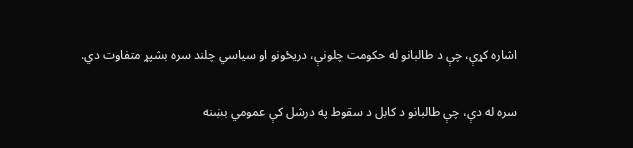اشاره کړې، چې د طالبانو له حکومت چلونې، دریځونو او سیاسي چلند سره بشپړ متفاوت دي.

سره له دې، چې طالبانو د کابل د سقوط په درشل کې عمومي بښنه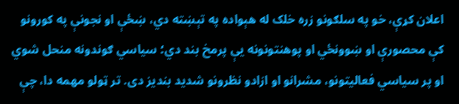اعلان کړې، خو په سلګونو زره خلک له هېواده په تېښته دي، ښځې او نجونې په کورونو کې محصورې او ښوونځي او پوهنتونونه یې پرمخ بند دي؛ سیاسي ګوندونه منحل شوي او پر سیاسي فعالیتونو، مشرانو او ازادو نظرونو شدید بندیز دی. تر ټولو مهمه دا، چې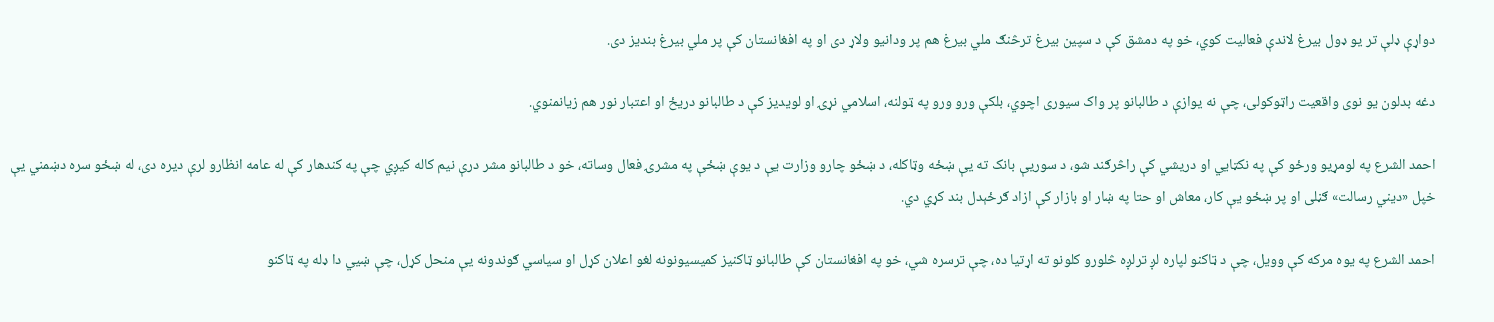دواړې ډلې تر یو ډول بیرغ لاندې فعالیت کوي، خو په دمشق کې د سپین بیرغ ترڅنګ ملي بیرغ هم پر ودانیو ولاړ دی او په افغانستان کې پر ملي بیرغ بندیز دی.

دغه بدلون یو نوی واقعیت راټوکولی، چې نه یوازې د طالبانو پر واک سیوری اچوي، بلکې ورو ورو په ټولنه، اسلامي نړۍ او لویدیز کې د طالبانو دریځ او اعتبار نور هم زیانمنوي.

احمد الشرع په لومړیو ورځو کې په نکټايي او دریشي کې راڅرګند شو، د سوریې بانک ته یې ښځه وټاکله، د ښځو چارو وزارت یې د یوې ښځې په مشرۍ فعال وساته، خو د طالبانو مشر درې نیم کاله کیږي چې په کندهار کې له عامه انظارو لرې دیره دی، له ښځو سره دښمني یې خپل «دیني رسالت» ګڼلی او پر ښځو یې کار، معاش او حتا په ښار او بازار کې ازاد ګرځېدل بند کړي دي.

احمد الشرع په یوه مرکه کې وویل، چې د ټاکنو لپاره لږ ترلږه څلورو کلونو ته اړتیا ده، چې ترسره شي، خو په افغانستان کې طالبانو ټاکنیز کمیسیونونه لغو اعلان کړل او سیاسي ګوندونه یې منحل کړل، چې ښيي دا ډله په ټاکنو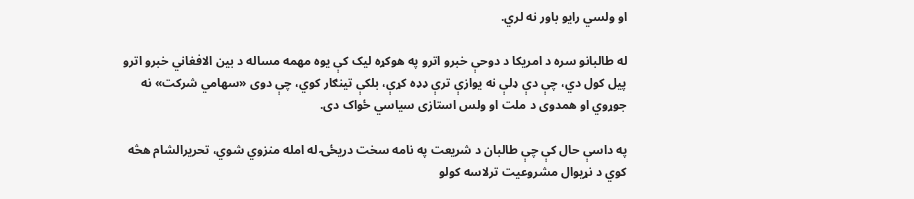او ولسي رایو باور نه لري.

له طالبانو سره د امریکا د دوحې خبرو اترو په هوکړه لیک کې یوه مهمه مساله د بین الافغاني خبرو اترو پیل کول دي، چې دې ډلې نه یوازې ترې ډډه کړې، بلکې تینګار کوي، چې دوی «سهامي شرکت» نه جوړوي او همدوی د ملت او ولس استازی سیاسي ځواک دی.

په داسې حال کې چې طالبان د شریعت په نامه سخت دریځۍ له امله منزوي شوي، تحریرالشام هڅه کوي د نړیوال مشروعیت ترلاسه کولو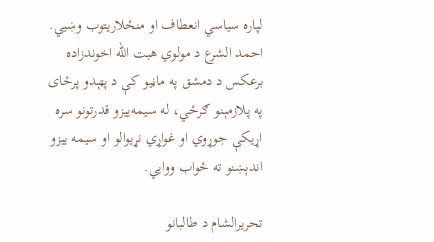لپاره سیاسي انعطاف او منځلاریتوب وښيي. احمد الشرع د مولوي هبت الله اخوندزاده برعکس د دمشق په ماڼیو کې د پټېدو پرځای په پلازمېنو ګرځي، له سیمه‌ییزو قدرتونو سره اړیکې جوړوي او غواړي نړیوالو او سیمه ییزو اندېښنو ته ځواب ووايي.

تحریرالشام د طالبانو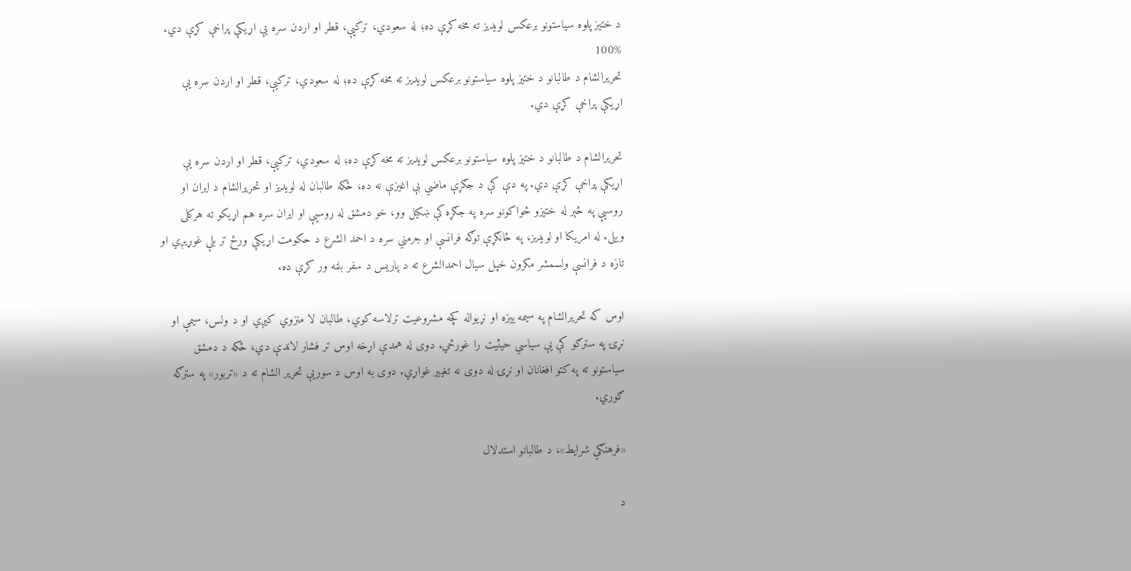د ختیز پلوه سیاستونو برعکس لویدیز ته مخه کړې ده؛ له سعودي، ترکیې، قطر او اردن سره یې اړیکې پراخې کړې دي.
100%
تحریرالشام د طالبانو د ختیز پلوه سیاستونو برعکس لویدیز ته مخه کړې ده؛ له سعودي، ترکیې، قطر او اردن سره یې اړیکې پراخې کړې دي.

تحریرالشام د طالبانو د ختیز پلوه سیاستونو برعکس لویدیز ته مخه کړې ده؛ له سعودي، ترکیې، قطر او اردن سره یې اړیکې پراخې کړې دي. په دې کې د جګړې ماضي بې اغیزې نه ده، ځکه طالبان له لویدیز او تحریرالشام د ایران او روسیې په څېر له ختیزو ځواکونو سره په جګړه کې ښکیل وو، خو دمشق له روسیې او ایران سره هم اړیکو ته هرکلی ویلی. له امریکا او لویدیز، په ځانګړې توګه فرانسې او جرمني سره د احمد الشرع د حکومت اړیکې ورځ تر بلې غوړیږي او تازه د فرانسې ولسمشر مکرون خپل سیال احمدالشرع ته د پاریس د سفر بلنه ور کړې ده.

اوس که تحریرالشام په سیمه ییزه او نړیواله کچه مشروعیت ترلاسه کوي، طالبان لا منزوي کیږي او د ولس، سیمې او نړۍ په سترګو کې یې سیاسي حیثیت را غورځي. دوی له همدې اړخه اوس تر فشار لاندې دي، ځکه د دمشق سیاستونو ته په کتو افغانان او نړۍ له دوی نه تغییر غواړي. دوی به اوس د سوریې تحریر الشام ته د «تربور» په سترګه ګوري.

«فرهنګي شرایط»، د طالبانو استدلال

د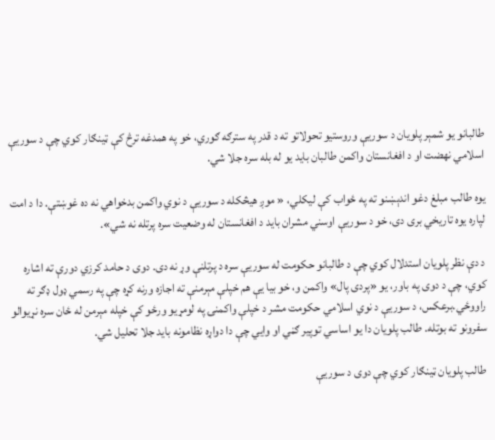طالبانو یو شمېر پلویان د سوریې وروستیو تحولاتو ته د قدر په سترګه ګوري، خو په همدغه ترڅ کې ټینګار کوي چې د سوریې اسلامي نهضت او د افغانستان واکمن طالبان باید یو له بله سره جلا شي.

یوه طالب مبلغ دغو اندېښنو ته په ځواب کې لیکلي، « موږ هیڅکله د سوریې د نوي واکمن بدخواهي نه ده غوښتې. دا د امت لپاره یوه تاریخي بری دی، خو د سوریې اوسني مشران باید د افغانستان له وضعیت سره پرتله نه شي».

د دې نظر پلویان استدلال کوي چې د طالبانو حکومت له سوریې سره د پرتلنې وړ نه دی. دوی د حامد کرزي دورې ته اشاره کوي، چې د دوی په باور، یو «پردی پال» واکمن و، خو بیا یې هم خپلې مېرمنې ته اجازه ورنه کړه چې په رسمي ډول ډګر ته راووځي.برعکس، د سوریې د نوي اسلامي حکومت مشر د خپلې واکمنۍ په لومړیو ورځو کې خپله مېرمن له ځان سره نړیوالو سفرونو ته بوتله. طالب پلویان دا یو اساسي توپیر ګڼي او وایي چې دا دواړه نظامونه باید جلا تحلیل شي.

طالب پلویان ټینګار کوي چې دوی د سوریې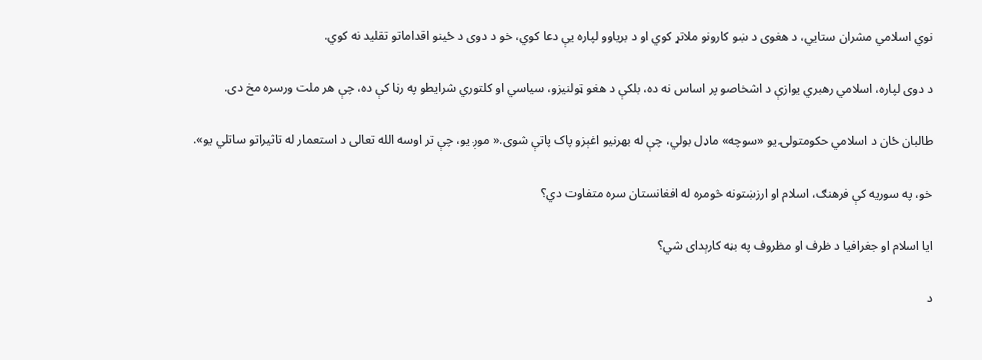نوي اسلامي مشران ستايي، د هغوی د ښو کارونو ملاتړ کوي او د بریاوو لپاره یې دعا کوي، خو د دوی د ځینو اقداماتو تقلید نه کوي.

د دوی لپاره، اسلامي رهبري یوازې د اشخاصو پر اساس نه ده، بلکې د هغو ټولنيزو، سیاسي او کلتوري شرایطو په رڼا کې ده، چې هر ملت ورسره مخ دی.

طالبان ځان د اسلامي حکومتولۍ یو «سوچه» ماډل بولي، چې له بهرنیو اغېزو پاک پاتې شوی.« موږ یو، چې تر اوسه الله تعالی د استعمار له تاثیراتو ساتلي یو».

خو، په سوریه کې فرهنګ، اسلام او ارزښتونه څومره له افغانستان سره متفاوت دي؟

ایا اسلام او جغرافیا د ظرف او مظروف په بڼه کارېدای شي؟

د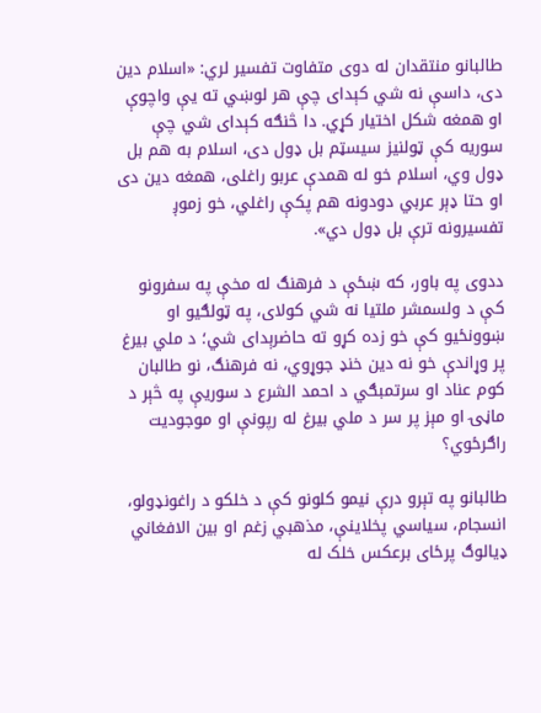طالبانو منتقدان له دوی متفاوت تفسیر لري: «اسلام دین دی، داسې نه شي کېدای چې هر لوښي ته یې واچوې او همغه شکل اختیار کړي. دا څنګه کېدای شي چې سوریه کې ټولنیز سیسټم بل ډول دی، اسلام به هم بل ډول وي، اسلام خو له همدې عربو راغلی، همغه دین دی او حتا ډېر عربي دودونه هم پکې راغلي، خو زموږ تفسیرونه ترې بل ډول دي».

ددوی په باور، که ښځې د فرهنګ له مخې په سفرونو کې د ولسمشر ملتیا نه شي کولای، په ټولګیو او ښوونځیو کې خو زده کړو ته حاضرېدای شي؛ د ملي بیرغ پر وړاندې خو نه دین خنډ جوړوي، نه فرهنګ، نو طالبان کوم عناد او سرتمبګي د احمد الشرع د سوریې په څېر د ماڼۍ او مېز پر سر د ملي بیرغ له رپونې او موجودیت راګرځوي؟

طالبانو په تېرو درې نیمو کلونو کې د خلکو د راغونډولو، انسجام، سیاسي پخلاینې، مذهبي زغم او بین الافغاني ډیالوګ پرځای برعکس خلک له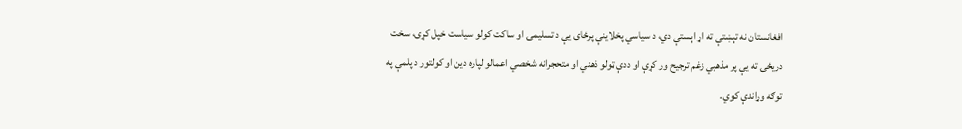افغانستان نه تېښتې ته اړ اېستې دي، د سیاسي پخلاینې پرځای یې د تسلیمۍ او ساکت کولو سیاست خپل کړی، سخت دریځۍ ته یې پر مذهبي زغم ترجیح ور کړې او ددې ټولو ذهني او متحجرانه شخصي اعمالو لپاره دین او کولتور د پلمې په توګه وړاندې کوي.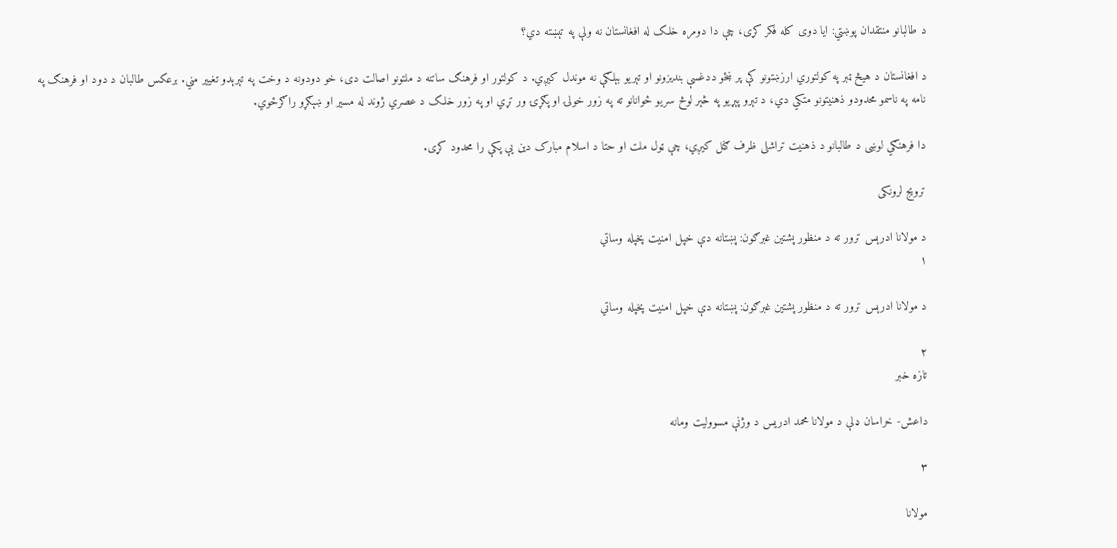د طالبانو منتقدان پوښتي: ایا دوی کله فکر کړی، چې دا دومره خلک له افغانستان نه ولې په تېښته دي؟

د افغانستان د هیڅ ټبر په کولتوري ارزښتونو کې پر ښځو ددغسې بندیزونو او تېریو بېلګې نه موندل کیږي. د کولتور او فرهنګ ساتنه د ملتونو اصالت دی، خو دودونه د وخت په تېرېدو تغییر مني. برعکس طالبان د دود او فرهنګ په نامه په ناسمو محدودو ذهنیتونو متکي دي، د تېرو پېړیو په څېر لوڅ سریو ځوانانو ته په زور خولۍ او پګړۍ ور تړي او په زور خلک د عصري ژوند له مسیر او ښېګړو راګرځوي.

دا فرهنګي لوښی د طالبانو د ذهنیت تراشلی ظرف ګڼل کیږي، چې ټول ملت او حتا د اسلام مبارک دین یې پکې را محدود کړی.

ترویج لرونکی

د مولانا ادرېس ترور ته د منظور پشتین غبرګون: پښتانه دې خپل امنیت پخپله وساتي
۱

د مولانا ادرېس ترور ته د منظور پشتین غبرګون: پښتانه دې خپل امنیت پخپله وساتي

۲
تازه خبر

داعش- خراسان ډلې د مولانا محمد ادریس د وژنې مسوولیت ومانه

۳

مولانا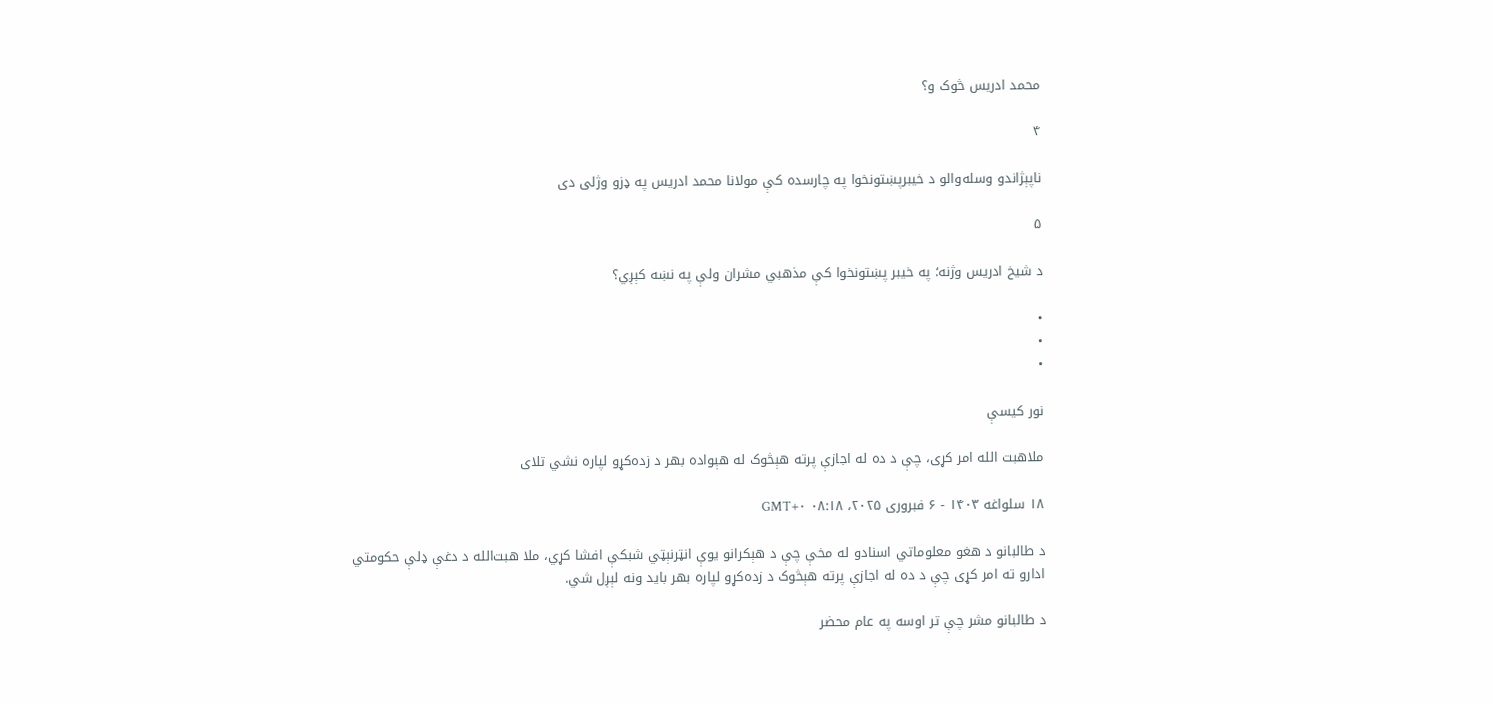محمد ادریس څوک و؟

۴

ناپېژاندو وسله‌والو د خیبرپښتونخوا په چارسده کې مولانا محمد ادریس په ډزو وژلی دی

۵

د شیخ ادریس وژنه؛ په خیبر پښتونخوا کې مذهبي مشران ولې په نښه کېږي؟

•
•
•

نور کیسې

ملاهبت الله امر کړی، چې د ده له اجازې پرته هېڅوک له هېواده بهر د زده‌کړو لپاره نشي تلای

۱۸ سلواغه ۱۴۰۳ - ۶ فبروری ۲۰۲۵، ۰۸:۱۸ GMT+۰

د طالبانو د هغو معلوماتي اسنادو له مخې چې د هېکرانو یوې انټرنېټي شبکې افشا کړي، ملا هبت‌الله د دغې ډلې حکومتي ادارو ته امر کړی چې د ده له اجازې پرته هېڅوک د زده‌کړو لپاره بهر باید ونه لېږل شي.

د طالبانو مشر چې تر اوسه په عام محضر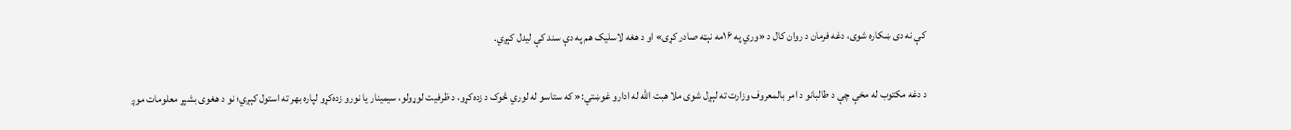کې نه دی ښکاره شوی، دغه فرمان د روان کال د «وري په ۱۶مه نېټه صادر کړی» او د هغه لاسلیک هم په دې سند کې لیدل کېږي.

د دغه مکتوب له مخې چې د طالبانو د امر بالمعروف وزارت ته لېږل شوی ملا هبت‌ الله له ادارو غوښتي:« که ستاسو له لوري څوک د زده‌کړو، د ظرفیت لوړولو، سیمینار یا نورو زده‌‌کړو لپاره بهر ته استول کېږي؛ نو د هغوی بشپړ معلومات موږ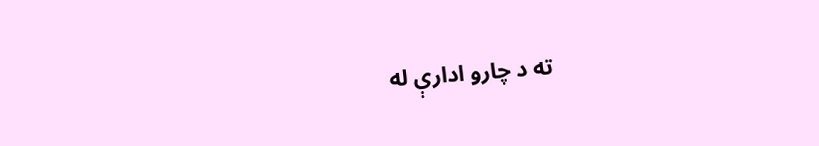ته د چارو ادارې له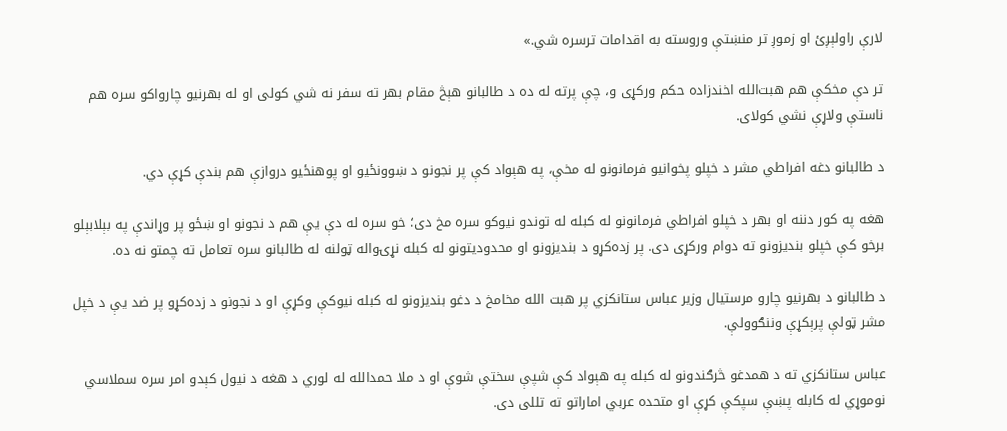لارې راولېږئ او زموږ تر منښتې وروسته به اقدامات ترسره شي.»

تر دې مخکې هم هبت‌الله اخندزاده حکم ورکړی و، چې پرته له ده د طالبانو هېڅ مقام بهر ته سفر نه ‌شي کولی او له بهرنیو چارواکو سره هم ناستې ولاړې نشي کولای.

د طالبانو دغه افراطي مشر د خپلو پخوانیو فرمانونو له مخې، په هېواد کې پر نجونو د ښوونځیو او پوهنځیو دروازې هم بندې کړې دي.

هغه په کور دننه او بهر د خپلو افراطي فرمانونو له کبله له توندو نیوکو سره مخ دی؛ خو سره له دې یې هم د نجونو او ښځو پر وړاندې په بېلابېلو برخو کې خپلو بندیزونو ته دوام ورکړی دی. پر زده‌کړو د بندیزونو او محدودیتونو له کبله نړۍواله ټولنه له طالبانو سره تعامل ته چمتو نه ده.

د طالبانو د بهرنیو چارو مرستیال وزیر عباس ستانکزي پر هبت الله مخامخ د دغو بندیزونو له کبله نیوکې وکړې او د نجونو د زده‌کړو پر ضد یې د خپل مشر ټولې پرېکړې وننګوولې.

عباس ستانکزي ته د همدغو څرګندونو له کبله په هېواد کې شپې سختې شوې او د ملا حمدالله له لوري د هغه د نیول کېدو امر سره سملاسي نوموړي له کابله پښې سپکې کړې او متحده عربي اماراتو ته تللی دی.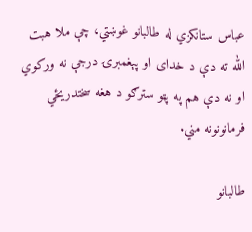عباس ستانکزي له طالبانو غوښتي، چې ملا هبت الله ته دې د خدای او پېغمبرۍ درجې نه ورکوي او نه دې هم په پټو سترګو د هغه سختدریځي فرمانونونه مني.

طالبانو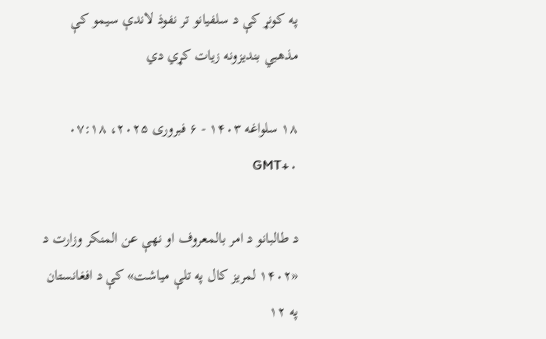په کونړ کې د سلفیانو تر نفوذ لاندې سیمو کې مذهبي بندیزونه زیات کړي دي

۱۸ سلواغه ۱۴۰۳ - ۶ فبروری ۲۰۲۵، ۰۷:۱۸ GMT+۰

د طالبانو د امر بالمعروف او نهې عن المنکر وزارت د «۱۴۰۲ لمریز کال په تلې میاشت» کې د افغانستان په ۱۲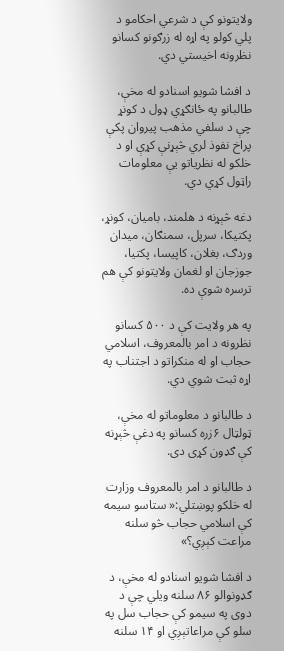ولایتونو کې د شرعي احکامو د پلي کولو په اړه له زرګونو کسانو نظرونه اخیستي دي.

د افشا شویو اسنادو له مخې، طالبانو په ځانګړي ډول د کونړ چې د سلفي مذهب پیروان پکې پراخ نفوذ لري څېړنې کړې او د خلکو له نظریاتو یې معلومات راټول کړي دي.

دغه څېړنه د هلمند، بامیان، کونړ، پکتیکا، سرپل، سمنګان، میدان وردګ، بغلان، کاپیسا، پکتیا، جوزجان او لغمان ولایتونو کې هم ترسره شوې ده.

په هر ولایت کې د ۵۰۰ کسانو نظرونه د امر بالمعروف، اسلامي حجاب او له منکراتو د اجتناب په اړه ثبت شوي دي.

د طالبانو د معلوماتو له مخې، ټولټال ۶زره کسانو په دغې څېړنه کې ګډون کړی دی.

د طالبانو د امر بالمعروف وزارت له خلکو پوښتلي:« ستاسو سیمه کې اسلامي حجاب څو سلنه مراعت کېږي؟»

د افشا شویو اسنادو له مخې، د ګډونوالو ۸۶ سلنه ویلي چې د دوی په سیمو کې حجاب سل په سلو کې مراعاتېږي او ۱۴ سلنه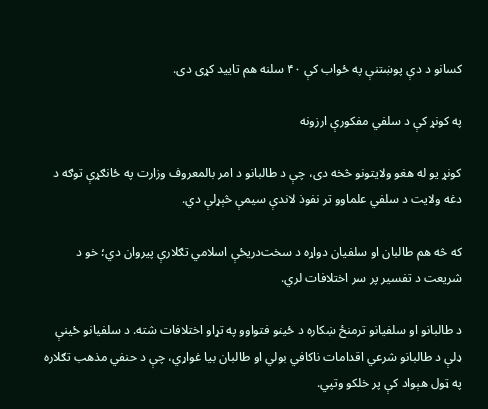کسانو د دې پوښتنې په ځواب کې ۴۰ سلنه هم تایید کړی دی.

په کونړ کې د سلفي مفکورې ارزونه

کونړ یو له هغو ولایتونو څخه دی، چې د طالبانو د امر بالمعروف وزارت په ځانګړې توګه د دغه ولایت د سلفي علماوو تر نفوذ لاندې سیمې څېړلې دي.

که څه هم طالبان او سلفیان دواړه د سخت‌دریځې اسلامي تګلارې پیروان دي؛ خو د شریعت د تفسیر پر سر اختلافات لري.

د طالبانو او سلفیانو ترمنځ ښکاره د ځینو فتواوو په تړاو اختلافات شته. د سلفیانو ځینې ډلې د طالبانو شرعي اقدامات ناکافي بولي او طالبان بیا غواړي، چې د حنفي مذهب تګلاره په ټول هېواد کې پر خلکو وتپي.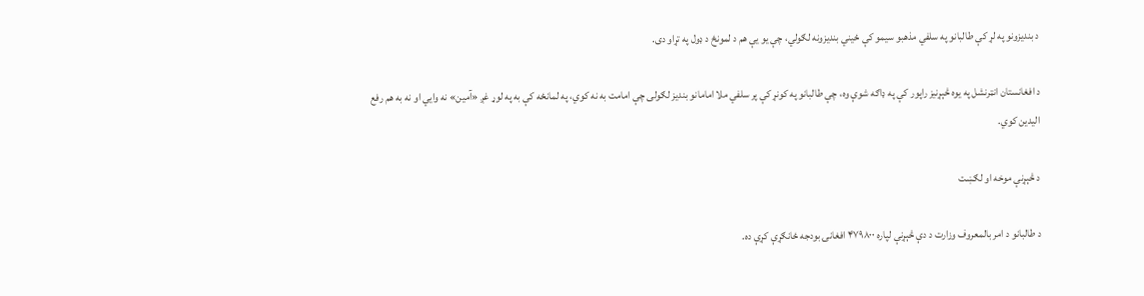د بندیزونو په لړ کې طالبانو په سلفي مذهبو سیمو کې ځیني بندیزونه لګولي، چې یو یې هم د لمونځ د ډول په تړاو دی.

د افغانستان انټرنشل په یوه څېړنیز راپور کې په ډاګه شوې وه، چې طالبانو په کونړ کې پر سلفي ملا امامانو بندیز لګولی چې امامت به نه کوي، په لمانځه کې به په لوړ غږ «آمین» نه وايي او نه به هم رفع الیدین کوي.

د څېړنې موخه او لګښت

د طالبانو د امر بالمعروف وزارت د دې څېړنې لپاره ۴۷۹۸۰۰ افغانۍ بودجه ځانګړې کړې ده.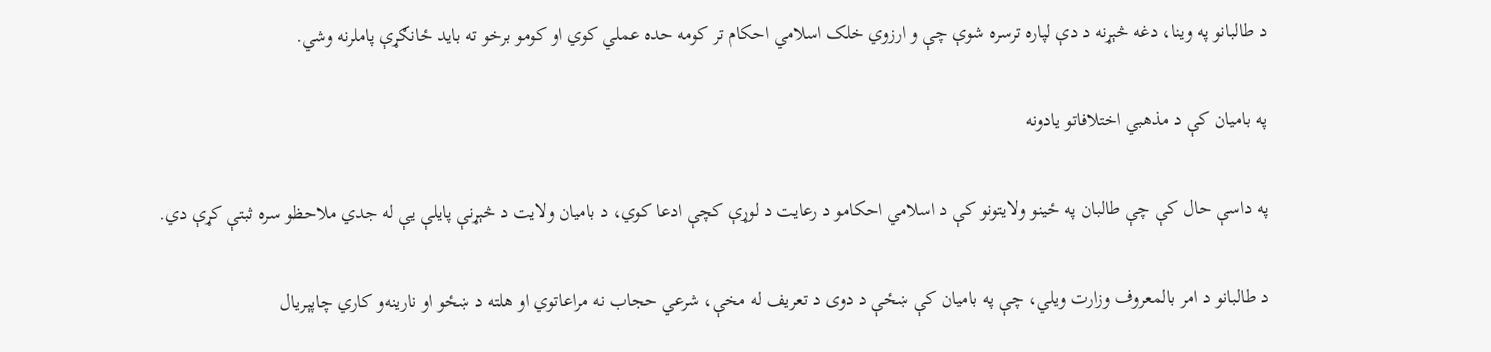د طالبانو په وینا، دغه څېړنه د دې لپاره ترسره شوې چې و ارزوي خلک اسلامي احکام تر کومه حده عملي کوي او کومو برخو ته باید ځانګړې پاملرنه وشي.

په بامیان کې د مذهبي اختلافاتو یادونه

په داسې حال کې چې طالبان په ځینو ولایتونو کې د اسلامي احکامو د رعایت د لوړې کچې ادعا کوي، د بامیان ولایت د څېړنې پایلې یې له جدي ملاحظو سره ثبتې کړې دي.

د طالبانو د امر بالمعروف وزارت ویلي، چې په بامیان کې ښځې د دوی د تعریف له مخې، شرعي حجاب نه مراعاتوي او هلته د ښځو او نارینه‌و کاري چاپېریال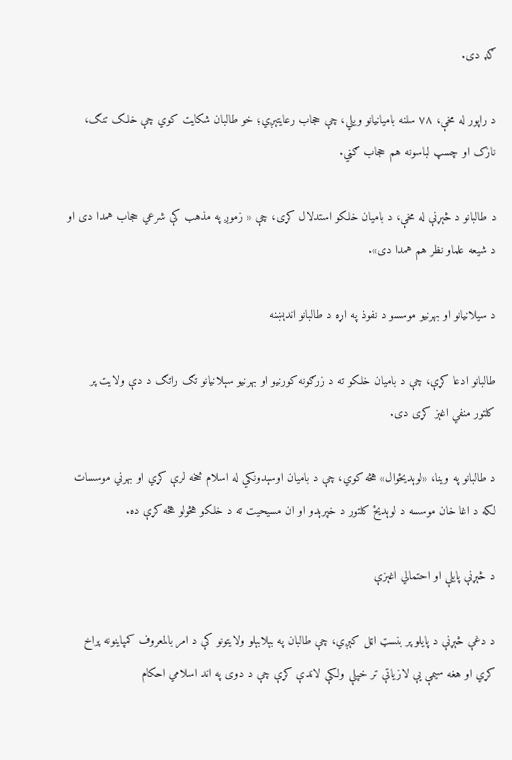ګډ دی.

د راپور له مخې، ۷۸ سلنه بامیانیانو ویلي، چې حجاب رعایتېږي؛ خو طالبان شکایت کوي چې خلک تنګ، نازک او چسپ لباسونه هم حجاب ګڼي.

د طالبانو د څېړنې له مخې، د بامیان خلکو استدلال کړی، چې « زموږ په مذهب کې شرعي حجاب همدا دی او د شیعه علماو نظر هم همدا دی».

د سیلانیانو او بهرنیو موسسو د نفوذ په اړه د طالبانو اندېښنه

طالبانو ادعا کړې، چې د بامیان خلکو ته د زرګونه کورنيو او بهرنیو سېلانیانو تګ راتګ د دې ولایت پر کلتور منفي اغېز کړی دی.

د طالبانو په وینا، «لوېدیځوال» هڅه کوي، چې د بامیان اوسېدونکي له اسلام څخه لرې کړي او بهرني موسسات لکه د اغا خان موسسه د لوېدیځ کلتور د خپرېدو او ان مسیحیت ته د خلکو هڅولو هڅه کړې ده.

د څېړنې پایلې او احتمالي اغېزې

د دغې څېړنې د پایلو پر بنسټ اټل کېږي، چې طالبان په بېلابېلو ولایتونو کې د امر بالمعروف کمپاینونه پراخ کړي او هغه سیمې یې لازیاتې تر خپلې ولکې لاندې کړې چې د دوی په اند اسلامي احکام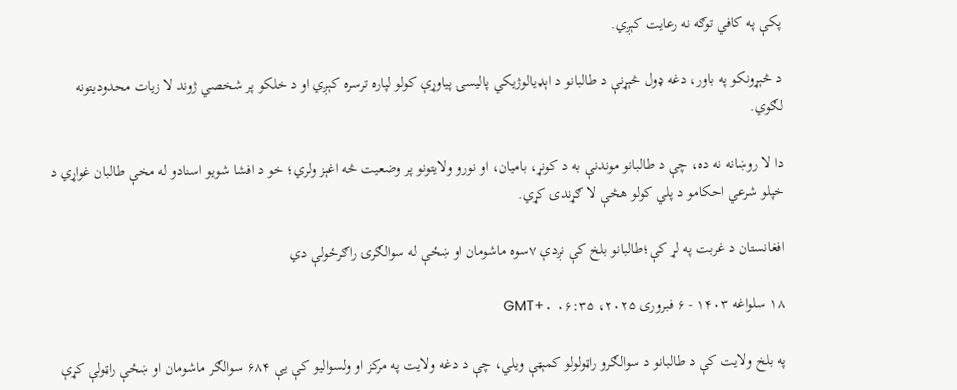پکې په کافي توګه نه رعایت کېږي.

د څېړونکو په باور، دغه ډول څېړنې د طالبانو د اېډیالوژیکي پالیسۍ پیاوړې کولو لپاره ترسره کېږي او د خلکو پر شخصي ژوند لا زیات محدودیتونه لګوي.

دا لا روښانه نه ده، چې د طالبانو موندنې به د کونړ، بامیان، او نورو ولایتونو پر وضعیت څه اغېز ولري؛ خو د افشا شویو اسنادو له مخې طالبان غواړي د خپلو شرعي احکامو د پلي کولو هڅې لا ګړندۍ کړي.

افغانستان د غربت په لړ کې؛طالبانو‌ بلخ کې نږدې ۷‌سوه ماشومان او ښځې له سوالګرۍ راګرځولې دي

۱۸ سلواغه ۱۴۰۳ - ۶ فبروری ۲۰۲۵، ۰۶:۳۵ GMT+۰

په بلخ ولایت کې د طالبانو د سوالګرو راټولولو کمېټې ویلي‌، چې د دغه ولایت په مرکز او ولسوالیو کې یې ۶۸۴ سوالګر ماشومان او ښځې راټولې کړې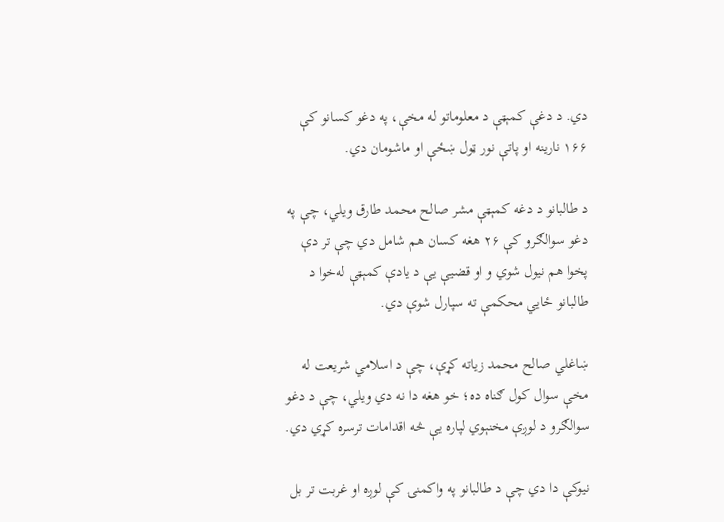دي. د دغې کمېټې د معلوماتو‌ له مخې، په دغو کسانو کې ۱۶۶ نارینه او‌ پاتې نور ټول ښځې او ماشومان دي.

د طالبانو د دغه کمېټې مشر صالح محمد طارق ویلي، چې په دغو سوالګرو کې ۲۶ هغه کسان هم شامل دي چې تر دې پخوا هم نیول شوي و او قضیې یې د یادې کمېټې له‌خوا د طالبانو ځايي محکمې ته سپارل شوې دي.

ښاغلي صالح محمد زیاته کړې، چې د اسلامي شریعت له مخې سوال کول ګناه ده؛ خو هغه دا نه دي ویلي، چې د دغو سوالګرو د لوږې مخنېوي لپاره یې څه اقدامات ترسره کړي‌ دي.

نیوکې دا دي چې د طالبانو په واکمنۍ کې لوږه او غربت تر بل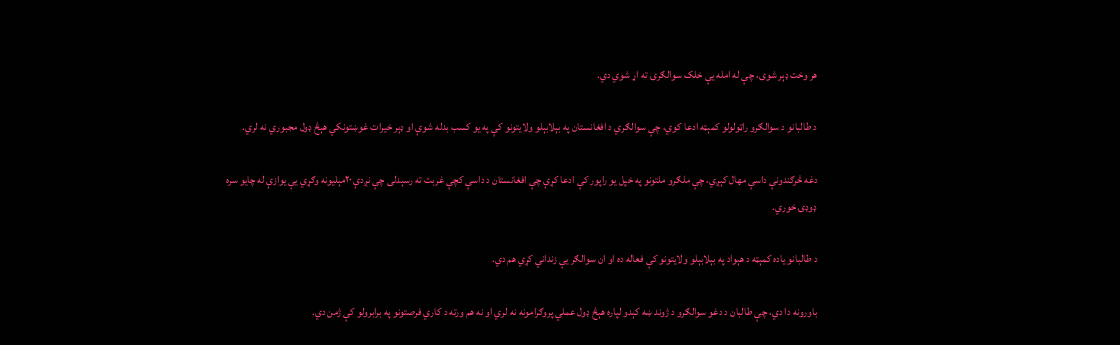هر وخت ډېر شوی، چې له امله یې خلک سوالګرۍ ته اړ شوي دي.

د طالبانو د سوالګرو راټولولو کمېټه ادعا کوي، چې سوالګري د افغانستان په بېلابېلو ولایتونو کې په یو کسب بدله شوې او ډېر خیرات غوښتونکي هېڅ ډول مجبوري نه لري.

دغه څرګندونې داسې مهال کېږي، چې ملګرو ملتونو په خپل یو راپور کې ادعا کړې چې افغانستان د داسې کچې غربت ته رسېدلی چې نږدې ۲۰مېلیونه وګړي یې یوازې له چایو سره ډوډۍ خوري.

د طالبانو یاده کمېټه د هېواد په بېلابېلو ولایتونو کې فعاله ده او ان سوالګر یې زنداني کړي‌ هم دي.

باورونه دا دي، چې طالبان د دغو سوالګرو د ژوند ښه کېدو لپاره هېڅ ډول عملي پروګرامونه نه لري او نه هم ورته د کاري فرصتونو په برابرولو کې ژمن دي.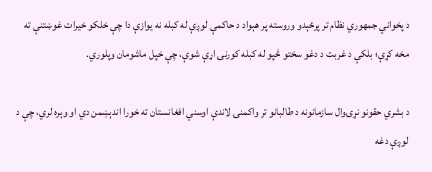د پخواني جمهوري نظام تر پرځېدو وروسته پر هېواد د حاکمې لوږې له کبله نه یوازې دا چې خلکو خیرات غوښتنې ته مخه کړې؛ بلکې د غربت د دغو سختو څپو له کبله کورنۍ اړې شوې، چې خپل ماشومان وپلوري.

د بشري حقونو نړۍوال سازمانونه د طالبانو تر واکمنۍ لاندې اوسني افغانستان ته خورا اندېښمن دي او وېره لري، چې د لوږې دغه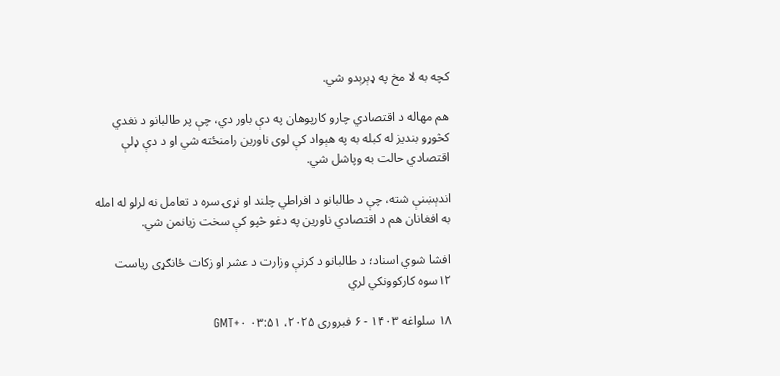کچه به لا مخ په ډېرېدو شي.

هم مهاله د اقتصادي چارو کارپوهان په دې باور دي، چې پر طالبانو د نغدي کڅوړو بندیز له کبله به په هېواد کې لوی ناورین رامنځته شي او د دې ډلې اقتصادي حالت به وپاشل شي.

اندېښنې شته، چې د طالبانو د افراطي چلند او نړۍ سره د تعامل نه لرلو له امله به افغانان هم د اقتصادي ناورین په دغو څپو کې سخت زیانمن شي.

افشا شوي اسناد؛ د طالبانو د کرنې وزارت د عشر او زکات ځانګړی ریاست ۱۲‌سوه کارکوونکي لري

۱۸ سلواغه ۱۴۰۳ - ۶ فبروری ۲۰۲۵، ۰۳:۵۱ GMT+۰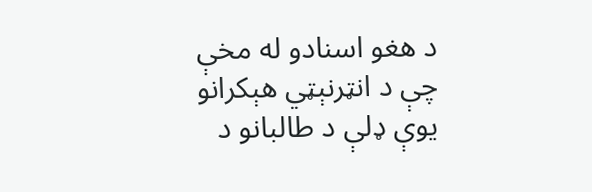د هغو اسنادو له مخې چې د انټرنېټي هېکرانو یوې ډلې د طالبانو د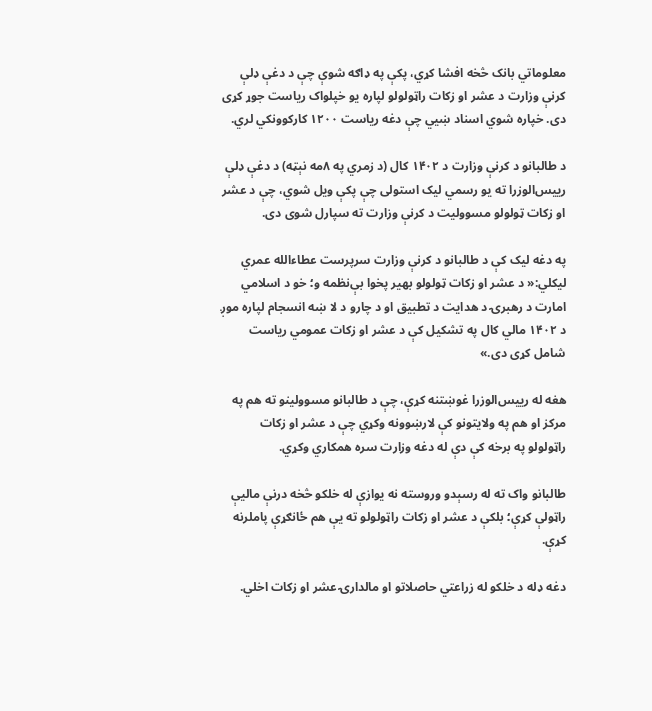معلوماتي بانک څخه افشا کړي، پکې په ډاګه شوې چې د دغې ډلې کرنې وزارت د عشر او زکات راټولولو لپاره یو خپلواک ریاست جوړ کړی دی. خپاره شوي اسناد ښيي چې دغه ریاست ۱۲۰۰ کارکوونکي لري.

د طالبانو د کرنې وزارت د ۱۴۰۲ کال (د زمري په ۸مه نېټه) د دغې ډلې رییس‌الوزرا ته یو رسمي لیک استولی چې پکې ویل شوي، چې د عشر او زکات ټولولو مسوولیت د کرنې وزارت ته سپارل شوی دی.

په دغه لیک کې د طالبانو د کرنې وزارت سرپرست عطاءالله عمري لیکلي:« د عشر او زکات ټولولو بهیر پخوا بې‌نظمه و؛ خو د اسلامي امارت د رهبرۍ د هدایت د تطبیق او د چارو د لا ښه انسجام لپاره موږ د ۱۴۰۲ مالي کال په تشکیل کې د عشر او زکات عمومي ریاست شامل کړی دی.»

هغه له رییس‌الوزرا غوښتنه کړې، چې د طالبانو مسوولینو ته هم په مرکز او هم په ولایتونو کې لارښوونه وکړي چې د عشر او زکات راټولولو په برخه کې دې له دغه وزارت سره همکاري وکړي.

طالبانو واک ته له رسېدو وروسته نه یوازې له خلکو څخه درنې مالیې راټولې کړې؛ بلکې د عشر او زکات راټولولو ته یې هم ځانګړې پاملرنه کړې.

دغه ډله د خلکو له زراعتي حاصلاتو او مالدارۍ عشر او زکات اخلي.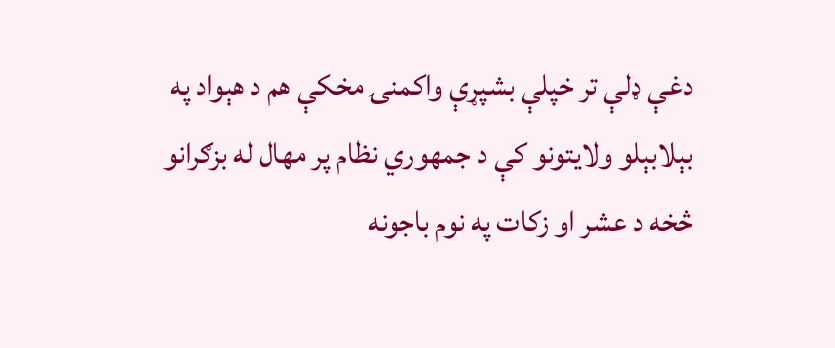دغې ډلې تر خپلې بشپړې واکمنۍ مخکې هم د هېواد په بېلابېلو ولایتونو کې د جمهوري نظام پر مهال له بزګرانو څخه د عشر او زکات په نوم باجونه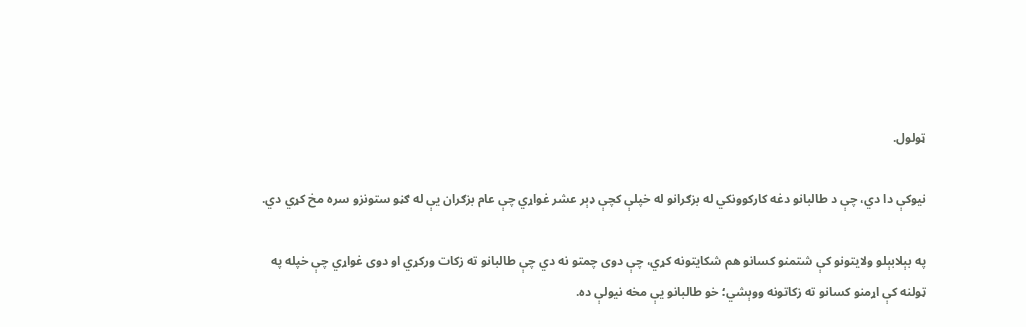ټولول.

نیوکې دا د‌ي، چې د طالبانو دغه کارکوونکي له بزګرانو له خپلې کچې ډېر عشر غواړي چې عام بزګران یې له ګڼو ستونزو سره مخ کړي دي.

په بېلابېلو ولایتونو کې شتمنو کسانو هم شکایتونه کړي، چې دوی چمتو نه دي چې طالبانو ته زکات ورکړي او دوی غواړي چې خپله په ټولنه کې اړمنو کسانو ته زکاتونه ووېشي؛ خو طالبانو یې مخه نیولې ده.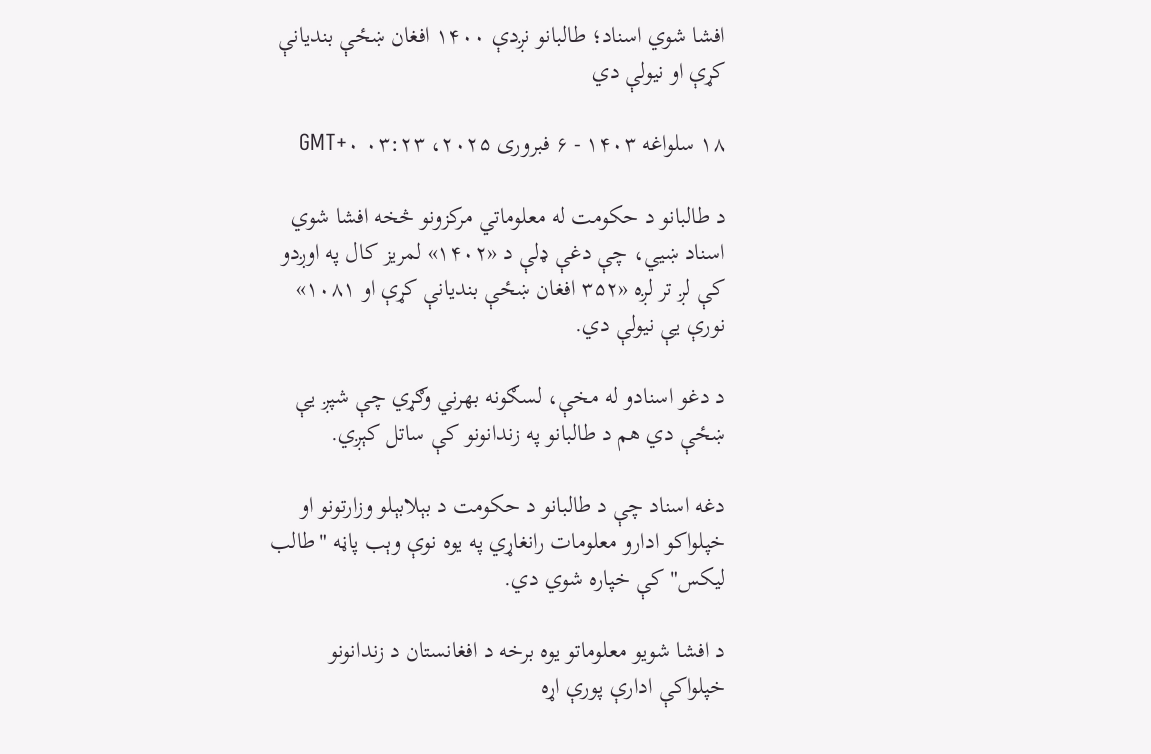افشا شوي اسناد؛ طالبانو نږدې ۱۴۰۰ افغان ښځې بندیانې کړې او نیولې دي

۱۸ سلواغه ۱۴۰۳ - ۶ فبروری ۲۰۲۵، ۰۳:۲۳ GMT+۰

د طالبانو د حکومت له معلوماتي مرکزونو څخه افشا شوي اسناد ښيي، چې دغې ډلې د «۱۴۰۲» لمریز کال په اوږدو کې لږ تر لږه «۳۵۲ افغان ښځې بندیانې کړې او ۱۰۸۱» نورې یې نیولې دي.

د دغو اسنادو له مخې، لسګونه بهرني وګړي چې شپږ یې ښځې دي هم د طالبانو په زندانونو کې ساتل کېږي.

دغه اسناد چې د طالبانو د حکومت د بېلابېلو وزارتونو او خپلواکو ادارو معلومات رانغاړي په یوه نوې وېب‌ پاڼه "طالب لیکس" کې خپاره شوي دي.

د افشا شویو معلوماتو یوه برخه د افغانستان د زندانونو خپلواکې ادارې پورې اړه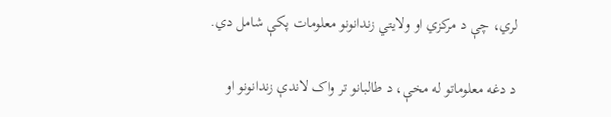لري، چې د مرکزي او ولایتي زندانونو معلومات پکې شامل دي.

د دغه معلوماتو له مخې، د طالبانو تر واک لاندې زندانونو او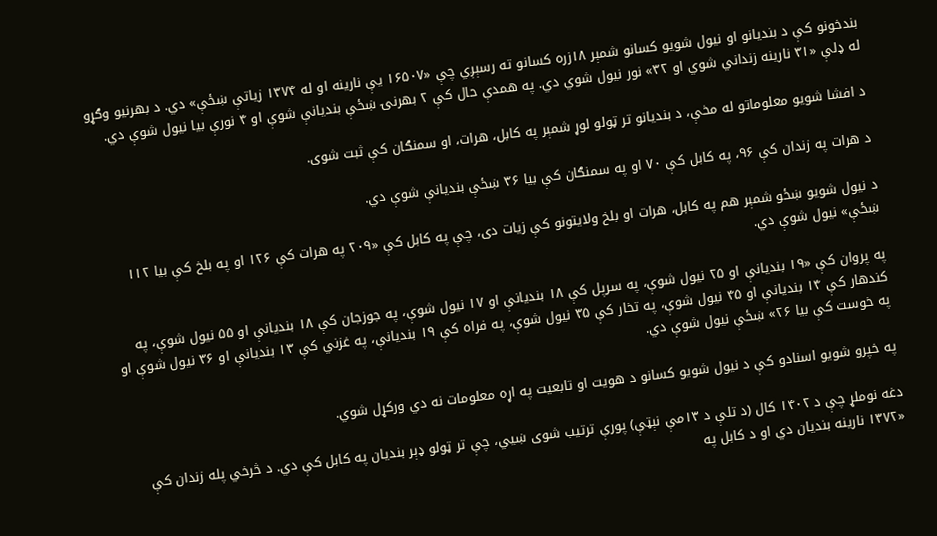بندخونو کې د بندیانو او نیول شویو کسانو شمېر ۱۸زره کسانو ته رسېږي چې «۱۶۵۰۷ یې نارینه او له ۱۳۷۴ زیاتې ښځې» دي. د بهرنیو وګړو له ډلې «۳۱ نارینه زنداني شوي او ۳۲» نور نیول شوي دي. په همدې حال کې ۲ بهرنۍ ښځې بندیانې شوې او ۴ نورې بیا نیول شوې دي.

د افشا شویو معلوماتو له مخې، د بندیانو تر ټولو لوړ شمېر په کابل، هرات، او سمنګان کې ثبت شوی.

د هرات په زندان کې ۹۶، په کابل کې ۷۰ او په سمنګان کې بیا ۳۶ ښځې بندیانې شوې دي.

د نیول شویو ښځو شمېر هم په کابل، هرات او بلخ ولایتونو کې زیات دی، چې په کابل کې «۲۰۹ په هرات کې ۱۲۶ او په بلخ کې بیا ۱۱۲ ښځې» نیول شوې دي.

په پروان کې «۱۹ بندیانې او ۲۵ نیول شوې، په سرپل کې ۱۸ بندیانې او ۱۷ نیول شوې، په جوزجان کې ۱۸ بندیانې او ۵۵ نیول شوې، په کندهار کې ۱۴ بندیانې او ۴۵ نیول شوې، په تخار کې ۳۵ نیول شوې، په فراه کې ۱۹ بندیانې، په غزني کې ۱۳ بندیانې او ۳۶ نیول شوې او په خوست کې بیا ۲۶» ښځې نیول شوې دي.

په خپرو شویو اسنادو کې د نیول شویو کسانو د هویت او تابعیت په اړه معلومات نه دي ورکړل شوي.

دغه نوملړ چې د ۱۴۰۲ کال (د تلې د ۱۳مې نېټې) پورې ترتیب شوی ښيي، چې تر ټولو ډېر بندیان په کابل کې دي. د څرخي پله زندان کې «۱۳۷۲ نارینه بندیان دي او د کابل په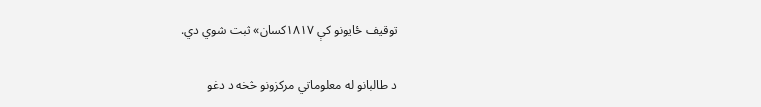توقیف ‌ځایونو کې ۱۸۱۷کسان» ثبت شوي دي.

د طالبانو له معلوماتي مرکزونو څخه د دغو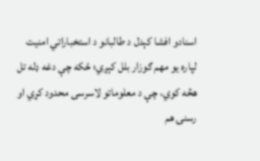اسنادو افشا کېدل د طالبانو د استخباراتي امنیت لپاره یو مهم ګوزار بلل کېږي؛ ځکه چې دغه ډله تل هڅه کوي، چې د معلوماتو لاسرسی محدود کړي او رسنۍ هم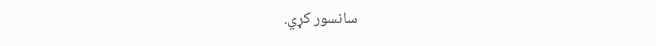سانسور کړي.